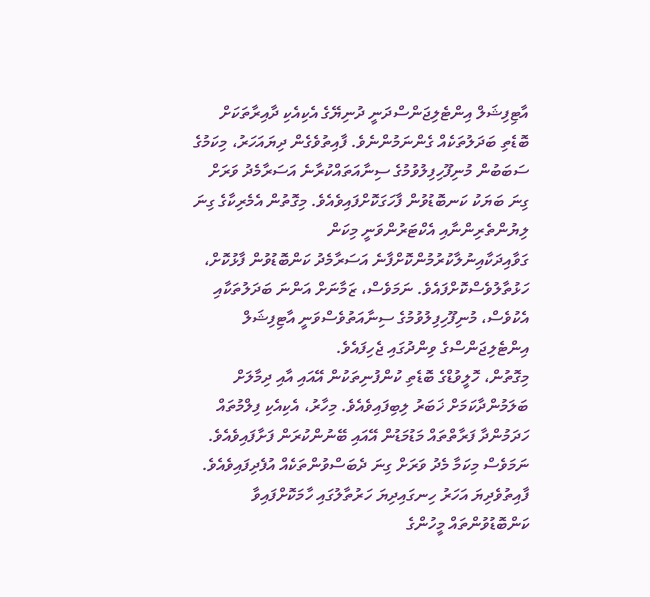އާޓިފިޝަލް އިންޓެލިޖަންސްދަނީ ދުނިޔޭގެ އެކިއެކި ދާއިރާތަކަށް ބޮޑެތި ބަދަލުތަކެއް ގެންނަމުންނެވެ. ފާއިތުވެގެން ދިޔައަހަރު، މިކަމުގެ ސަބަބުން މުނިފޫހިފިލުވުމުގެ ސިނާއަތައްކުރާނެ އަސަރާމެދު ވަރަށް ގިނަ ބަޔަކު ކަނބޮޑުވުން ފާހަގަކޮށްފައިވެއެވެ. މިގޮތުން އެމެރިކާގެ ގިނަ ލިޔުންތެރިންނާއި އެކްޓަރުންވަނީ މިކަން ގަވާއިދަކާއިނުލާކުރުމުންކޮށްފާނެ އަސަރާމެދު ކަންބޮޑުވުން ފާޅުކޮށް، ހަޅުތާލުވެސްކޮށްފައެވެ. ނަމަވެސް، ޒަމާނަށް އަންނަ ބަދަލުތަކާއި އެކުވެސް، މުނިފޫހިފިލުވުމުގެ ސިނާއަތުވެސްވަނީ އާޓިފިޝަލް އިންޓެލިޖަންސްގެ ވިންދުގައި ޖެހިފައެވެ.
މިގޮތުން، ހޮލީވުޑްގެ ބޮޑެތި ކުންފުނިތަކުން އޭއައި އާއި ދިމާލަށް ބަލަމުންދާކަމަށް ޚަބަރު ލިބިފައިވެއެވެ. މިހާރު، އެކިއެކި ފިލްމުތައް ހަދަމުންދާ ފަރާތްތައް މަޑުމަޑުން އޭއައި ބޭނުންކުރަން ފަށާފައިވެއެވެ. ނަމަވެސް މިކަމާ މެދު ވަރަށް ގިނަ ދެބަސްވުންތަކެއް އުފެދިފައިވެއެވެ. ފާއިތުވެދިޔަ އަހަރު ހިނގައިދިޔަ ހަރުތާލުގައި ހާމަކޮށްފައިވާ ކަންބޮޑުވުންތައް މީހުންގެ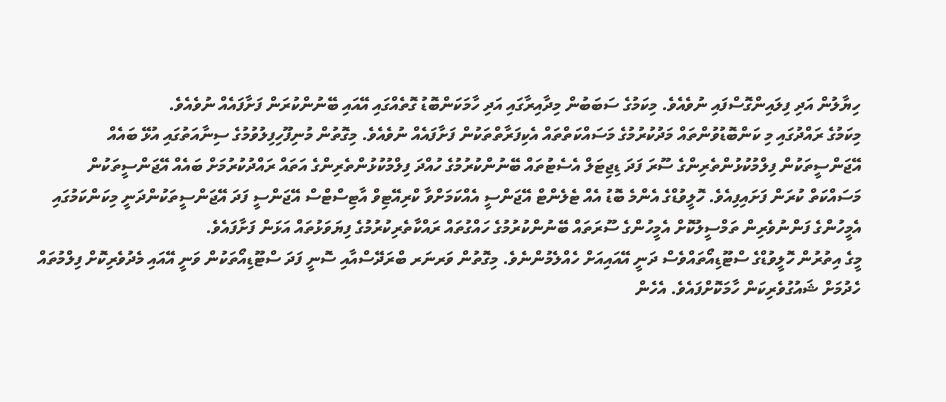ހިޔާލުން އަދި ފިލައިންގޮސްފައި ނުވެއެވެ. މިކަމުގެ ސަބަބުން މިދާއިރާގައި އަދި ހާމަކަންބޮޑު ގޮތެއްގައި އޭއައި ބޭނުންކުރަން ފަށާފައެއް ނުވެއެވެ.
މިކަމުގެ ރައްދުގައި މި ކަންބޮޑުވުންތައް މަދުކުރުމުގެ މަސައްކަތްތައް އެކިފަރާތްތަކުން ފަށާފައެއް ނުވެއެވެ. މިގޮތުން މުނިފޫހިފިލުވުމުގެ ސިނާއަތުގައި އުޅޭ ބައެއް އޭޖަންސީތަކުން ފިލްމުކުޅުންތެރިންގެ ސޫރަ ފަދަ ޑިޖިޓަލް އެސެޓުތައް ބޭނުންކުރުމުގެ ހުއްދަ ފިލްމުކުޅުންތެރިންގެ އަތައް ރައްދުކުރުމަށް ބައެއް އޭޖަންސީތަކުން މަސައްކަތް ކުރަން ފަށައިފިއެވެ. ހޮލީވުޑްގެ އެންމެ ބޮޑު އެއް ޓެލެންޓް އޭޖަންސީ އެއްކަމަށްވާ ކްރިއޭޓިވް އާޓިސްޓްސް އޭޖަންސީ ފަދަ އޭޖަންސީތަކުންދަނީ މިކަންކަމުގައި އެމީހުންގެ ފަންނުވެރިން ތަމްސީލުކޮށް އެމީހުންގެ ސޫރަތައް ބޭނުންކުރުމުގެ ހައްގުތައް ރައްކާތެރިކުރުމުގެ ފިޔަވަޅުތައް އަޅަން ފަށާފައެވެ.
މީގެ އިތުރުން ހޮލީވުޑްގެ ސްޓޫޑިއޯތައްވެސް ދަނީ އޭއައިއަށް ހެއްލެމުންނެވެ. މިގޮތުން ވަރނަރ ބްރަދޭސްއާއި ސޮނީ ފަދަ ސްޓޫޑިއޯތަކުން ވަނީ އޭއައި މެދުވެރިކޮށް ފިލްމުތައް ހެދުމަށް ޝައުގުވެރިކަން ހާމަކޮށްފައެވެ. އެހެން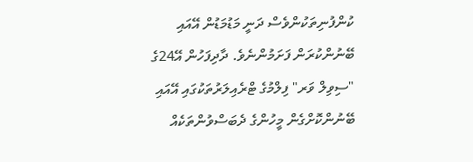ކުންފުނިތަކުންވެސް ދަނީ މަޑުމަޑުން އޭއައި ބޭނުންކުރަން ފަށަމުންނެވެ. ދާދިފަހުން އޭ24ގެ "ސިވިލް ވަރ" ފިލްމުގެ ޓްރެއިލަރުތަކުގައި އޭއައި ބޭނުންކޮށްގެން މީހުންގެ ދެބަސްވުންތަކެއް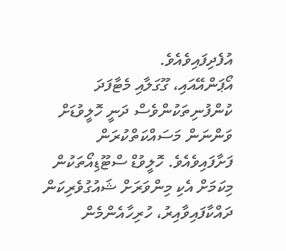އުފެދިފައިވެއެވެ.
އޯޕަންއޭއައި، ގޫގަލާއި މެޓާފަދަ ކުންފުނިތަކުންވެސް ދަނީ ހޮލީވުޑަށް ވަންނަން މަސައްކަތްކުރަން ފަށާފައިވެއެވެ. ހޮލީވުޑް ސްޓޫޑިއޯތަކުން މިކަމަށް އެކި މިންވަރަށް ޝައުގުވެރިކަން ދައްކާފައިވާއިރު، ހުރިހާއެންމެން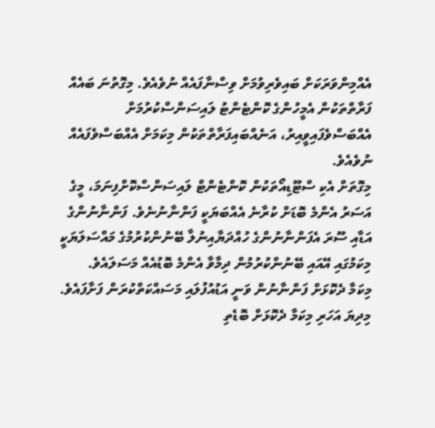އެއްމިންވަރަކަށް ބައިވެރިވުމަށް ވިސްނާފައެއް ނުވެއެވެ. މިގޮތުނަ ބައެއް ފަރާތްތަކުން އެމީހުންގެ ކޮންޓެންޓު ލައިސަންސްކުރުމަށް އެއްބަސްވެފައިވީއިރު، އަނެއްބައިފަރާތްތަކުން މިކަމަށް އެއްބަސްވެފައެއް ނުވެއެވެ.
މިގޮތަށް އެކި ސްޓޫޑިއޯތަކުން ކޮންޓެންޓް ލައިސަންސްކޮށްފިނަމަ، މީގެ އަސަރު އެންމެ ބޮޑަށް ކުރާނެ އެއްބަޔަކީ ފަންނާނުނެވެ. ފަންނާނުންގެ އަޑާއި ސޫރަ އެފަންނާނުންގެ ހުއްދަޔާއިނުލާ ބޭނުންކުރުމުގެ މައްސަލަޔަކީ މިކަމުގައި އޭއައި ބޭނުންކުރުމުން ދިމާވާ އެންމެ ބޮޑުއެއް މަސަލައެވެ.
މިކަމާ ދެކޮޅަށް ފަންނާނުން ވަނީ އަޑުއުފުލައި މަސައްކަތްކުރަން ފަށާފައެވެ. މިދިޔަ އަހަރި މިކަމާ ދެކޮޅަށް ބޮޑެތި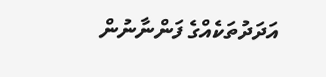އަދަދުތަކެއްގެ ފަންނާނުން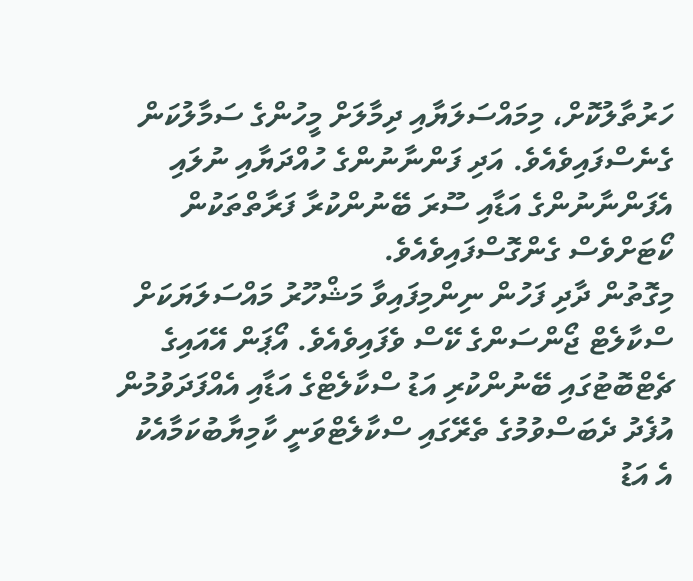ހަރުތާލުކޮށް، މިމައްސަލަޔާއި ދިމާލަށް މީހުންގެ ސަމާލުކަން ގެނެސްފައިވެއެވެ. އަދި ފަންނާނުންގެ ހުއްދަޔާއި ނުލައި އެފަންނާނުންގެ އަޑާއި ސޫރަ ބޭނުންކުރާ ފަރާތްތަކުން ކޯޓަށްވެސް ގެންގޮސްފައިވެއެވެ.
މިގޮތުން ދާދި ފަހުން ނިންމިފައިވާ މަޝްހޫރު މައްސަލަޔަކަށް ސްކާލެޓް ޖޯންސަންގެ ކޭސް ވެފައިވެއެވެ. އޯޕަން އޭއައިގެ ޗެޓްބޮޓުގައި ބޭނުންކުރި އަޑު ސްކާލެޓްގެ އަޑާއި އެއްފަދަވުމުން އުފެދު ދެބަސްވުމުގެ ތެރޭގައި ސްކާލެޓްވަނީ ކާމިޔާބުކަމާއެކު އެ އަޑު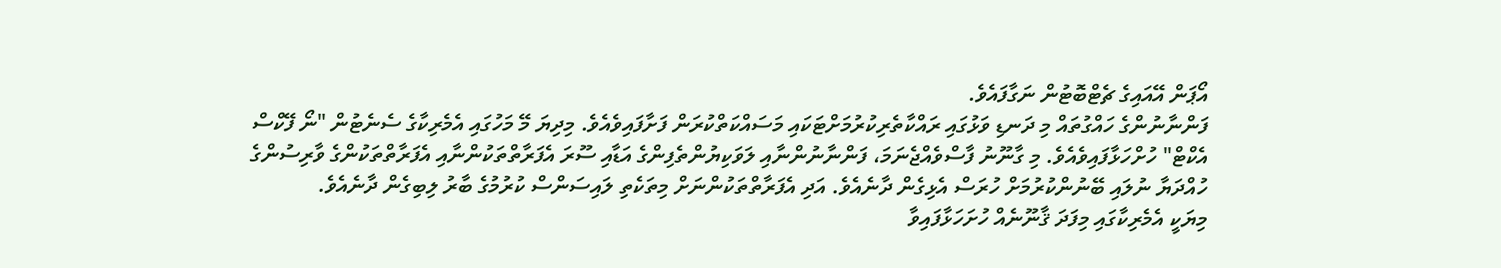އޯޕަން އޭއައިގެ ޗެޓްބޮޓުން ނަގާފައެވެ.
ފަންނާނުންގެ ހައްގުތައް މި ދަނޑި ވަޅުގައި ރައްކާތެރިކުރުމަށްޓަކައި މަސައްކަތްކުރަން ފަށާފައިވެއެވެ. މިދިޔަ މޭ މަހުގައި އެމެރިކާގެ ސެނެޓުން "ނޯ ފޭކްސް އެކްޓް" ހުށްހަޅާފައިވެއެވެ. މި ގާނޫނު ފާސްވެއްޖެނަމަ، ފަންނާނުންނާއި ލަވަކިޔުންތެފިންގެ އަޑާއި ސޫރަ އެފަރާތްތަކުންނާއި އެފަރާތްތަކުންގެ ވާރިސުންގެ ހުއްދަޔާ ނުލައި ބޭނުންކުރުމަށް ހުރަސް އެޅިގެން ދާނެއެވެ. އަދި އެފަރާތްތަކުންނަށް މިތަކެތި ލައިސަންސް ކުރުމުގެ ބާރު ލިބިގެން ދާނެއެވެ.
މިޔަކީ އެމެރިކާގައި މިފަދަ ޤާނޫނެއް ހުށަހަޅާފައިވާ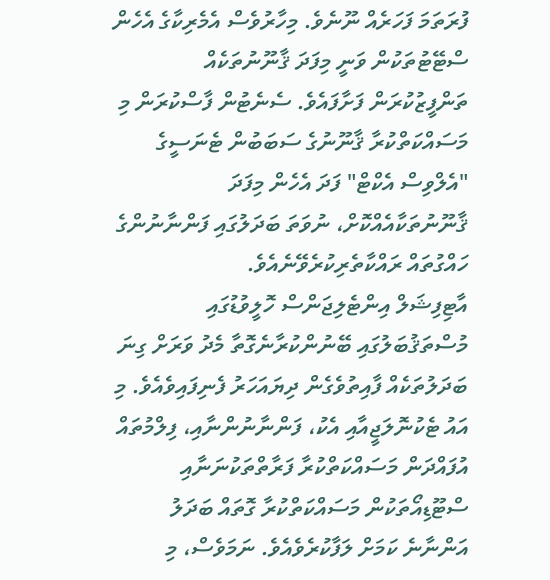ފުރަތަމަ ފަހަރެއް ނޫނެވެ. މިހާރުވެސް އެމެރިކާގެ އެހެން ސްޓޭޓުތަކުން ވަނީ މިފަދަ ޤާނޫނުތަކެއް ތަންފީޒުކުރަން ފަށާފައެވެ. ސެނެޓުން ފާސްކުރަން މި މަސައްކަތްކުރާ ޤާނޫނުގެ ސަބަބުން ޓެނަސީގެ "އެލްވިސް އެކްޓް" ފަދަ އެހެން މިފަދަ ޤާނޫނުތަކާއެއްކޮށް، ނުވަތަ ބަދަލުގައި ފަންނާނުންގެ ހައްގުތައް ރައްކާތެރިކުރެވޭނެއެވެ.
އާޓިފިޝަލް އިންޓެލިޖަންސް ހޮލީވުޑުގައި މުސްތަޤުބަލުގައި ބޭނުންކުރާނެގޮތާ މެދު ވަރަށް ގިނަ ބަދަލުތަކެއް ފާއިތުވެގެން ދިޔައަހަރު ފެނިފައިވެއެވެ. މި އައު ޓެކުނޮލަޖީއާއި އެކު، ފަންނާނުންނާއި، ފިލްމުތައް އުފައްދަން މަސައްކަތްކުރާ ފަރާތްތަކުނަނާއި ސްޓޫޑިއޯތަކުން މަސައްކަތްކުރާ ގޮތައް ބަދަލު އަންނާނެ ކަމަށް ލަފާކުރެވެއެވެ. ނަމަވެސް، މި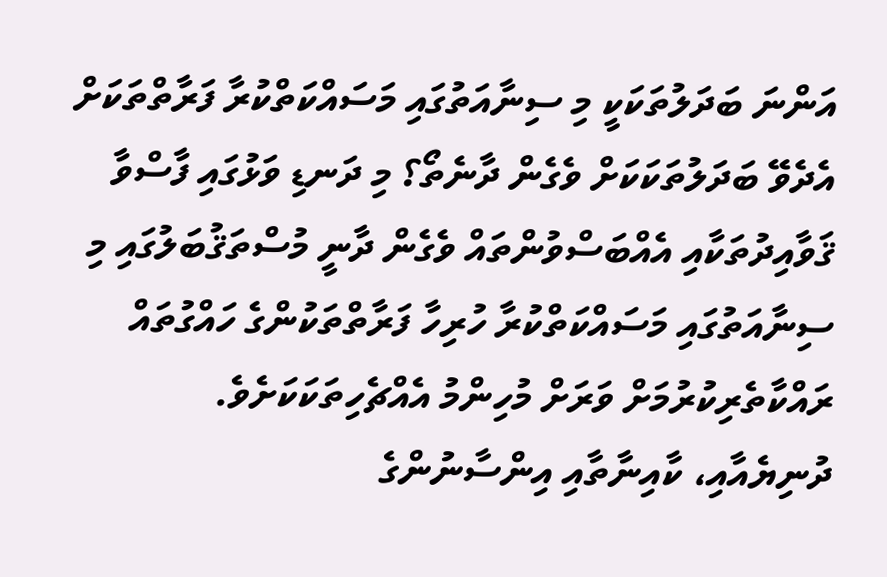އަންނަ ބަދަލުތަކަކީ މި ސިނާއަތުގައި މަސައްކަތްކުރާ ފަރާތްތަކަށް އެދެވޭ ބަދަލުތަކަކަށް ވެގެން ދާނެތޯ؟ މި ދަނޑި ވަޅުގައި ފާސްވާ ޤަވާއިދުތަކާއި އެއްބަސްވުންތައް ވެގެން ދާނީ މުސްތަޤުބަލުގައި މި ސިނާއަތުގައި މަސައްކަތްކުރާ ހުރިހާ ފަރާތްތަކުންގެ ހައްގުތައް ރައްކާތެރިކުރުމަށް ވަރަށް މުހިންމު އެއްޗެހިތަކަކަށެވެ.
ދުނިޔެއާއި، ކާއިނާތާއި އިންސާނުންގެ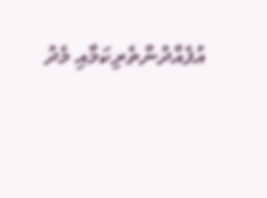އުފެއްދުންތެރިކަމާއި މެދު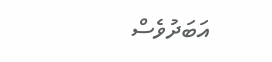އަބަދުވެސް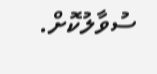ސުވާލުކޮށް.